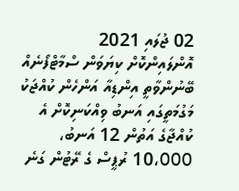02 ޖުލައި 2021
އޮންލައިންކޮށް ކިޔަވަން ސްމާޓްފޯނެއް ބޭނުންވާތީ އިންޑިއާ އަންހެން ކުއްޖަކު މަގުމަތީގައި އަނބު ވިއްކަނިކޮށް އެ ކުއްޖާގެ އަތުން 12 އަނބު، 10،000 ރުޕީސް ގެ ރޭޓުން ގަނެ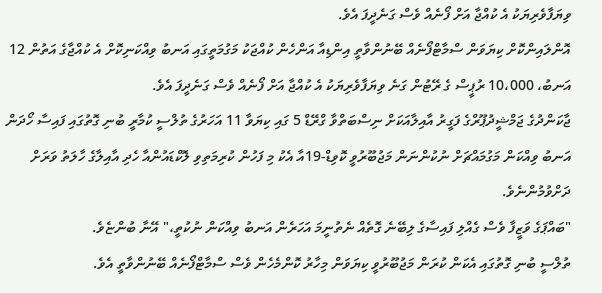ވިޔަފާވެރިޔަކު އެ ކުއްޖާ އަށް ފޯނެއް ވެސް ގަނެދީފަ އެވެ.
އޮންލައިންކޮށް ކިޔަވަން ސްމާޓްފޯނެއް ބޭނުންވާތީ އިންޑިއާ އަންހެން ކުއްޖަކު މަގުމަތީގައި އަނބު ވިއްކަނިކޮށް އެ ކުއްޖާގެ އަތުން 12 އަނބު، 10،000 ރުޕީސް ގެ ރޭޓުން ގަނެ ވިޔަފާވެރިޔަކު އެ ކުއްޖާ އަށް ފޯނެއް ވެސް ގަނެދީފަ އެވެ.
ޖާކަންދުގެ ޖަމްޝީދުޕޫރްގެ ފަގީރު އާއިލާއަކަށް ނިސްބަތްވާ ގްރޭޑް 5 ގައި ކިޔަވާ 11 އަހަރުގެ ތުލްސީ ކުމާރީ ބުނި ގޮތުގައި ފައިސާ ހޯދަން އަނބު ވިއްކަން މަގުމައްޗަށް ނުކުންނަން މަޖުބޫރުވީ ކޮވިޑް-19އާ އެކު މި ފަހުން ކުރިމަތިވި ލޮކްޑައުންއާ ހެދި އާއިލާގެ ހާލަތު ވަރަށް ދަށްވުމުންނެވެ.
"ބައްޕަގެ ވަޒީފާ ވެސް ގެއްލި ފައިސާގެ ލިބޭނެ ގޮތެއް ނެތުނީމަ އަހަރެން އަނބު ވިއްކަން ނުކުތީ،" އޭނާ ބުންޏެވެ.
ތުލްސީ ބުނި ގޮތުގައި އެކަން ކުރަން މަޖުބޫރުވީ ކިޔަވަން މިހާރު ކޮންމެހެން ވެސް ސްމާޓްފޯނެއް ބޭނުންވާތީ އެވެ.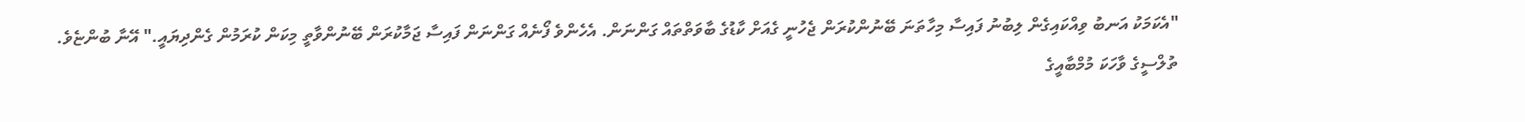"އެކަމަކު އަނބު ވިއްކައިގެން ލިބުނު ފައިސާ މިހާތަނަ ބޭނުންކުރަން ޖެހުނީ ގެއަށް ކާޑުގެ ބާވަތްތައް ގަންނަން. އެހެންވެ ފޯނެއް ގަންނަން ފައިސާ ޖަމާކުރަން ބޭނުންވާތީ މިކަން ކުރަމުން ގެންދިޔައީ." އޭނާ ބުންޏެވެ.
ތުލްސީގެ ވާހަކަ މުމްބާއީގެ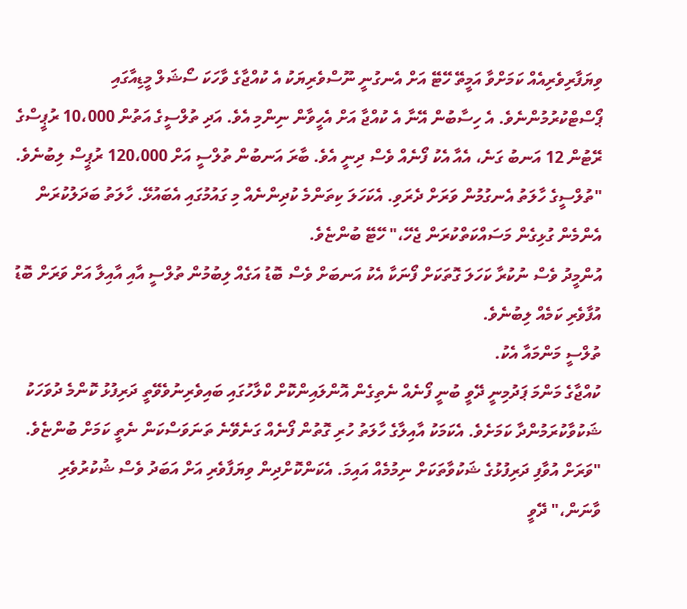ވިޔަފާރިވެރިއެއް ކަމަށްވާ އަމީތޭ ހޭޓޭ އަށް އެނގުނީ ނޫސްވެރިޔަކު އެ ކުއްޖާގެ ވާހަކަ ސޯޝަލް މީޑިއާގައި ޕޯސްޓްކުރުމުންނެވެ. އެ ހިސާބުން އޭނާ އެ ކުއްޖާ އަށް އެހީވާން ނިންމި އެވެ. އަދި ތުލްސީގެ އަތުން 10،000 ރުޕީސްގެ ރޭޓުން 12 އަނބު ގަނެ، އެއާ އެކު ފޯނެއް ވެސް ދިނީ އެވެ. ބާރަ އަނބުން ތުލްސީ އަށް 120،000 ރުޕީސް ލިބުނެވެ.
"ތުލްސީގެ ހާލަތު އެނގުމުން ވަރަށް ދެރަވި. އެކަހަލަ ކިތަންމެ ކުދިންނެއް މި ގައުމުގައި އެބައުޅޭ. ހާލަތު ބަދަލުކުރަން އެންމެން ގުޅިގެން މަސައްކަތްކުރަން ޖެހޭ،" ހޭޓޭ ބުންޏެވެ.
އުންމީދު ވެސް ނުކުރާ ކަހަލަ ގޮތަކަށް ފޯނަކާ އެކު އަނބަށް ވެސް ބޮޑު އަގެއް ލިބުމުން ތުލްސީ އާއި އާއިލާ އަށް ވަރަށް ބޮޑު އުފާވެރި ކަމެއް ލިބުނެވެ.
ތުލްސީ މަންމައާ އެކު.
ކުއްޖާގެ މަންމަ ޕަދުމިނީ ދޭވީ ބުނީ ފޯނެއް ނެތިގެން އޮންލައިންކޮށް ކްލާހުގައި ބައިވެރިނުވެވޭތީ ދަރިފުޅު ކޮންމެ ދުވަހަކު ޝަކުވާކުރަމުންދާ ކަމަށެވެ. އެކަމަކު އާއިލާގެ ހާލަތު ހުރި ގޮތުން ފޯނެއް ގަނެވޭނެ ތަނަވަސްކަން ނެތީ ކަމަށް ބުންޏެވެ.
"ވަރަށް އުވާފި ދަރިފުޅުގެ ޝަކުވާތަކަށް ނިމުމެއް އައިމަ. އެކަންކޮށްދިން ވިޔަފާވެރި އަށް އަބަދު ވެސް ޝުކުރުވެރި ވާނަން،" ދޭވީ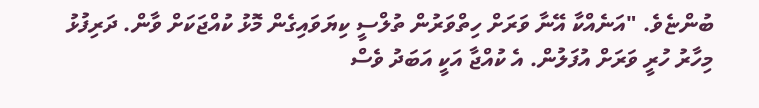ބުންޏެވެ. "އަނެއްކާ އޭނާ ވަރަށް ހިތްވަރުން ތުލްސީ ކިޔަވައިގެން މޮޅު ކުއްޖަކަށް ވާން. ދަރިފުޅު މިހާރު ހުރީ ވަރަށް އުފަލުން. އެ ކުއްޖާ އަކީ އަބަދު ވެސް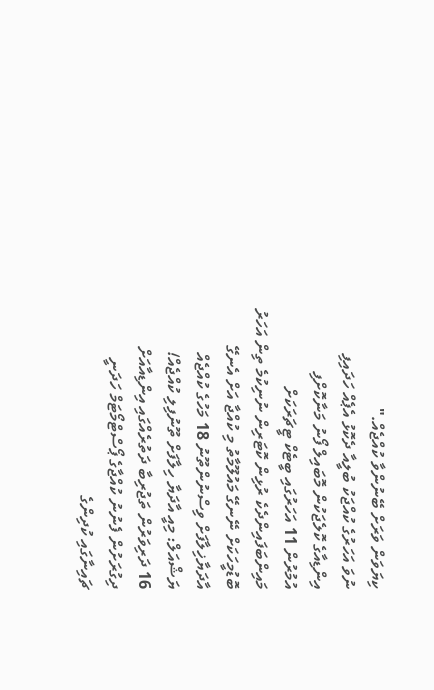ކިޔަވަން ވަރަށް ބޭނުންވާ ކުއްޖެއް."
ނުވަ އަހަރުގެ ކުއްޖަކު ބުލީއާ ދެކޮޅު އެޕެއް ހަދައިފި
އިންޑިއާގެ ކޮލެޖަކުން މޮބައިލް ފޯނު މަނާކޮށްފި
އުމުރުން 11 އަހަރުގައި ބީޓެކް ޓީޗަރަކަށް
މައިންބަފައިންދެކެ ރުޅިން ކޮޓަރިން ނުނިކުމެ ތިން އަހަރު
ބޮޑުމީހަކަށް ނޭނގޭ މައުލޫމާތު މި ކުއްޖާ އަށް އެނގޭ
އާދަޔާޚިލާފަށް ވިސްނުންތޫނު 18 މަހުގެ ކުއްޖެއް
ޔަޝްއަލް: މިއީ އާދަޔާ ހިލާފަށް ތޫނުފިލި ކުއްޖެއް!
16 ދަރިވަރުން ތަޖުރިބާ ދަތުރެއްގައި އިންޑިއާއަށް
ދިގުރަށުން ފެނުނު ކުއްޖާގެ ޕޯސްޓްމޯޓަމް ހަދަނީ
ޗައިނާގައި ކުދިންގެ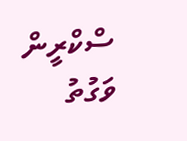ސްކްރީން ވަގުތު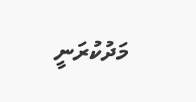މަދުކުރަނީ